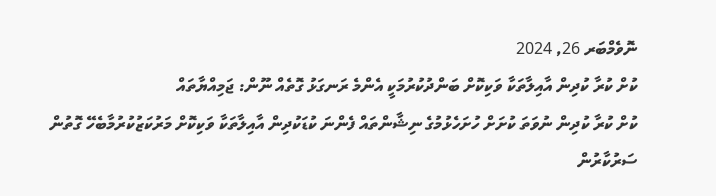ނޮވެމްބަރ 26, 2024
ކުށް ކުރާ ކުދިން އާއިލާތަކާ ވަކިކޮށް ބަންދުކުރުމަކީ އެންމެ ރަނގަޅު ގޮތެއް ނޫން: ޖަމިއްޔާތައް
ކުށް ކުރާ ކުދިން ނުވަތަ ކުށަށް ހުށަހެޅުމުގެ ނިޝާންތައް ފެންނަ ކުޑަކުދިން އާއިލާތަކާ ވަކިކޮށް މަރުކަޒުކުރުމާބެހޭ ގޮތުން ސަރުކާރުން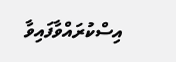އިސްކުރައްވާފައިވާ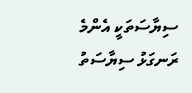ސިޔާސަތަކީ އެންމެ ރަނގަޅު ސިޔާސަތު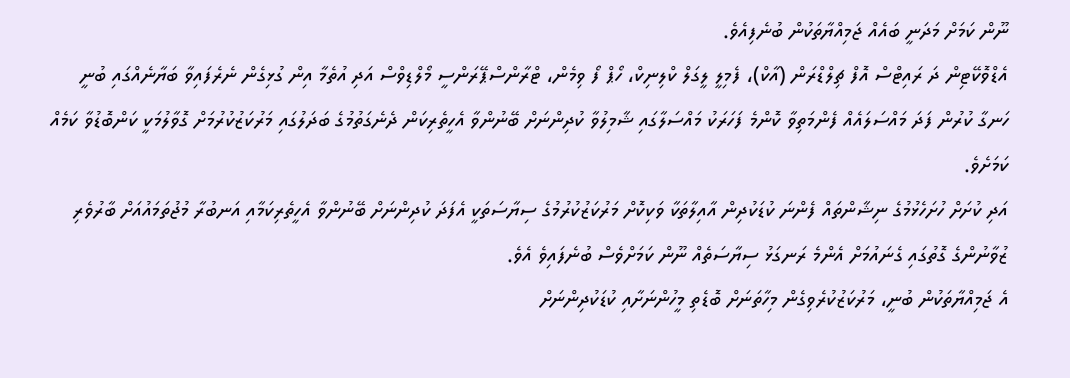ނޫން ކަމަށް މަދަނީ ބައެއް ޖަމިއްޔާތަކުން ބުނެފިއެވެ.
އެޑްވޮކޭޓިން ދަ ރައިޓްސް އޮފް ޗިލްޑްރަން (އާކް)، ފެމިލީ ލީގަލް ކްލިނިކް، ހޯޕް ފޯ ވިމެން، ޓްރާންސްޕޭރަންސީ މޯލްޑިވްސް އަދި އުތެމާ އިން ގުޅިގެން ނެރެފައިވާ ބަޔާނެއްގައި ބުނީ ހަނގާ ކުރުން ފަދަ މައްސަލައެއް ފެންމަތިވާ ކޮންމެ ފަހަރަކު މައްސަލާގައި ޝާމިލުވާ ކުދިންނަށް ބޭނުންވާ އެހީތެރިކަން ދެނެގަތުމުގެ ބަދަލުގައި މަރުކަޒުކުރުމަށް ގޮވާލުމަކީ ކަންބޮޑުވާ ކަމެއް ކަމަށެވެ.
އަދި ކުށަށް ހުށަހެޅުމުގެ ނިޝާންތައް ފެންނަ ކުޑަކުދިން އާއިލާތަކާ ވަކިކޮށް މަރުކަޒުކުރުމުގެ ސިޔާސަތަކީ އެފަދަ ކުދިންނަށް ބޭނުންވާ އެހީތެރިކަމާއި އަނބުރާ މުޖުތަމައުއަށް ބާރުވެރި ޒުވާނުންގެ ގޮތުގައި ގެނައުމަށް އެންމެ ރަނގަޅު ސިޔާސަތެއް ނޫން ކަމަށްވެސް ބުނެފައިވެ އެވެ.
އެ ޖަމިއްޔާތަކުން ބުނީ، މަރުކަޒުކުރެވިގެން މިހާތަނަށް ބޮޑެތި މީހުންނަށާއި ކުޑަކުދިންނަށް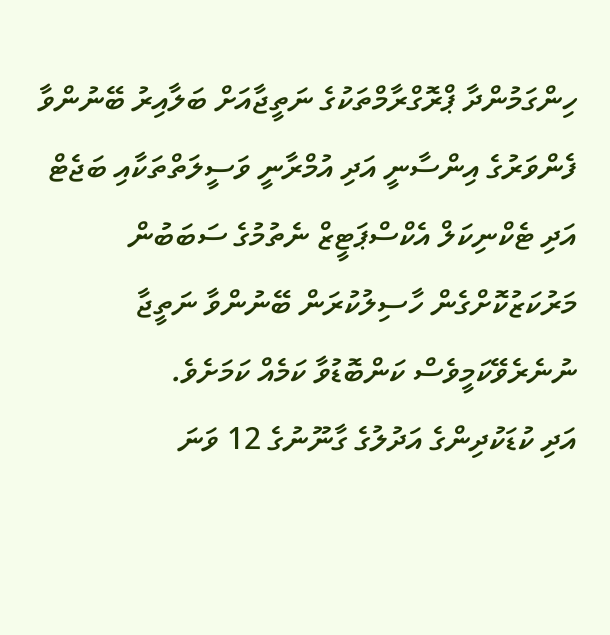ހިންގަމުންދާ ޕްރޮގްރާމްތަކުގެ ނަތީޖާއަށް ބަލާއިރު ބޭނުންވާ ފެންވަރުގެ އިންސާނީ އަދި އުމްރާނީ ވަސީލަތްތަކާއި ބަޖެޓް އަދި ޓެކްނިކަލް އެކްސްޕަޓީޒް ނެތުމުގެ ސަބަބުން މަރުކަޒުކޮށްގެން ހާސިލުކުރަން ބޭނުންވާ ނަތީޖާ ނުނެރެވޭކަމީވެސް ކަންބޮޑުވާ ކަމެއް ކަމަށެވެ.
އަދި ކުޑަކުދިންގެ އަދުލުގެ ގާނޫނުގެ 12 ވަނަ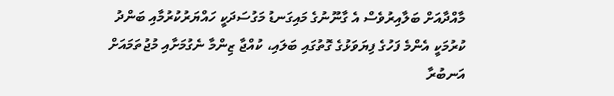މާއްދާއަށް ބަލާއިރުވެސް އެ ގާނޫނުގެ މައިގަނޑު މަގުސަދަކީ ހައްޔަރުކުރުމާއި ބަންދު ކުރުމަކީ އެންމެ ފަހުގެ ފިޔަވަޅުގެ ގޮތުގައި ބަލައި، ކުއްޖާ ޒިންމާ ނެގުމަށާއި މުޖުތަމައަށް އަނބުރާ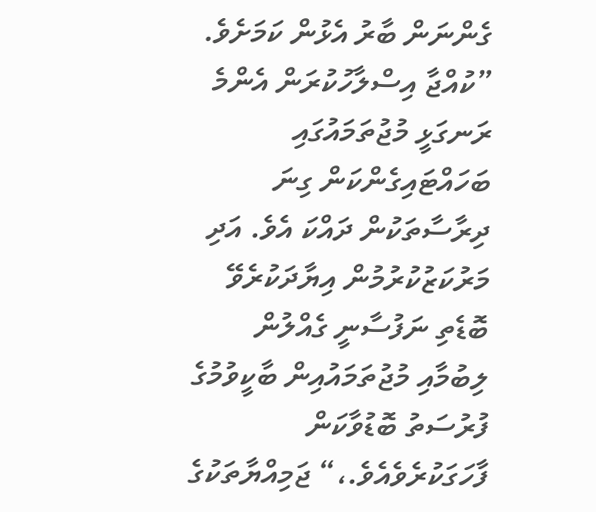ގެންނަން ބާރު އެޅުން ކަމަށެވެ.
”ކުއްޖާ އިސްލާހުކުރަން އެންމެ ރަނގަޅީ މުޖުތަމައުގައި ބަހައްޓައިގެންކަން ގިނަ ދިރާސާތަކުން ދައްކަ އެވެ. އަދި މަރުކަޒުކުރުމުން އިޔާދަކުރެވޭ ބޮޑެތި ނަފުސާނީ ގެއްލުން ލިބުމާއި މުޖުތަމައުއިން ބާކީވުމުގެ ފުރުސަތު ބޮޑުވާކަން ފާހަގަކުރެވެއެވެ.،“ ޖަމިއްޔާތަކުގެ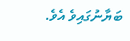ބަޔާނުގައިވެ އެވެ.